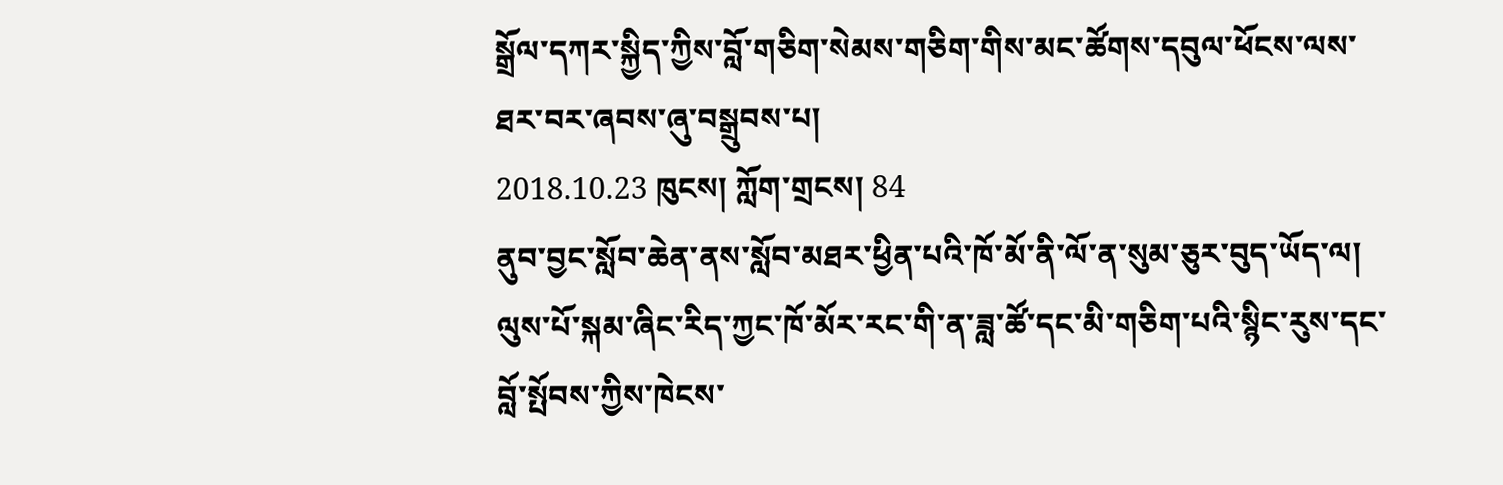སྒྲོལ་དཀར་སྐྱིད་ཀྱིས་བློ་གཅིག་སེམས་གཅིག་གིས་མང་ཚོགས་དབུལ་ཕོངས་ལས་ཐར་བར་ཞབས་ཞུ་བསྒྲུབས་པ།
2018.10.23 ཁུངས། ཀློག་གྲངས། 84
ནུབ་བྱང་སློབ་ཆེན་ནས་སློབ་མཐར་ཕྱིན་པའི་ཁོ་མོ་ནི་ལོ་ན་སུམ་ཅུར་བུད་ཡོད་ལ། ལུས་པོ་སྐམ་ཞིང་རིད་ཀྱང་ཁོ་མོར་རང་གི་ན་ཟླ་ཚོ་དང་མི་གཅིག་པའི་སྙིང་རུས་དང་བློ་སྤོབས་ཀྱིས་ཁེངས་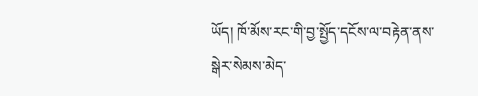ཡོད། ཁོ་མོས་རང་གི་བྱ་སྤྱོད་དངོས་ལ་བརྟེན་ནས་སྒེར་སེམས་མེད་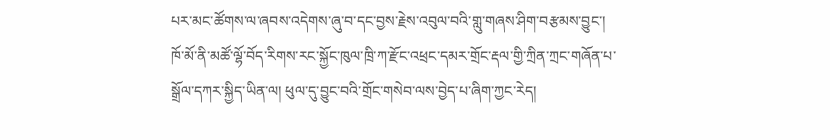པར་མང་ཚོགས་ལ་ཞབས་འདེགས་ཞུ་བ་དང་བྱས་རྗེས་འབུལ་བའི་གླུ་གཞས་ཤིག་བརྩམས་བྱུང་། ཁོ་མོ་ནི་མཚོ་ལྷོ་བོད་རིགས་རང་སྐྱོང་ཁུལ་ཁྲི་ཀ་རྫོང་འཕྲང་དམར་གྲོང་རྡལ་གྱི་ཀྲིན་ཀྲང་གཞོན་པ་སྒྲོལ་དཀར་སྐྱིད་ཡིན་ལ། ཕུལ་དུ་བྱུང་བའི་གྲོང་གསེབ་ལས་བྱེད་པ་ཞིག་ཀྱང་རེད།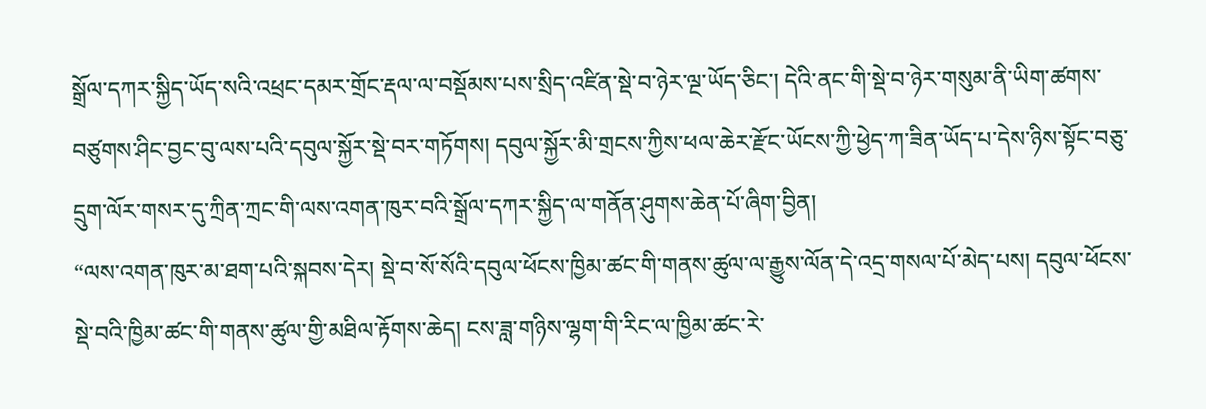སྒྲོལ་དཀར་སྐྱིད་ཡོད་སའི་འཕྲང་དམར་གྲོང་རྡལ་ལ་བསྡོམས་པས་སྲིད་འཛིན་སྡེ་བ་ཉེར་ལྔ་ཡོད་ཅིང་། དེའི་ནང་གི་སྡེ་བ་ཉེར་གསུམ་ནི་ཡིག་ཚགས་བཙུགས་ཤིང་བྱང་བུ་ལས་པའི་དབུལ་སྐྱོར་སྡེ་བར་གཏོགས། དབུལ་སྐྱོར་མི་གྲངས་ཀྱིས་ཕལ་ཆེར་རྫོང་ཡོངས་ཀྱི་ཕྱེད་ཀ་ཟིན་ཡོད་པ་དེས་ཉིས་སྟོང་བཅུ་དྲུག་ལོར་གསར་དུ་ཀྲིན་ཀྲང་གི་ལས་འགན་ཁུར་བའི་སྒྲོལ་དཀར་སྐྱིད་ལ་གནོན་ཤུགས་ཆེན་པོ་ཞིག་བྱིན།
“ལས་འགན་ཁུར་མ་ཐག་པའི་སྐབས་དེར། སྡེ་བ་སོ་སོའི་དབུལ་ཕོངས་ཁྱིམ་ཚང་གི་གནས་ཚུལ་ལ་རྒྱུས་ལོན་དེ་འདྲ་གསལ་པོ་མེད་པས། དབུལ་ཕོངས་སྡེ་བའི་ཁྱིམ་ཚང་གི་གནས་ཚུལ་གྱི་མཐིལ་རྟོགས་ཆེད། ངས་ཟླ་གཉིས་ལྷག་གི་རིང་ལ་ཁྱིམ་ཚང་རེ་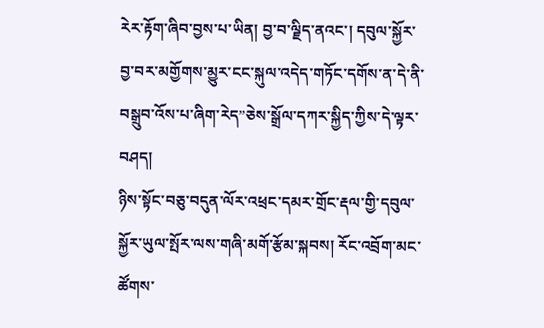རེར་རྟོག་ཞིབ་བྱས་པ་ཡིན། བྱ་བ་ལྗིད་ནའང་། དབུལ་སྐྱོར་བྱ་བར་མགྱོགས་མྱུར་ངང་སྐུལ་འདེད་གཏོང་དགོས་ན་དེ་ནི་བསྒྲུབ་འོས་པ་ཞིག་རེད”ཅེས་སྒྲོལ་དཀར་སྐྱིད་ཀྱིས་དེ་ལྟར་བཤད།
ཉིས་སྟོང་བཅུ་བདུན་ལོར་འཕྲང་དམར་གྲོང་རྡལ་གྱི་དབུལ་སྐྱོར་ཡུལ་སྤོར་ལས་གཞི་མགོ་རྩོམ་སྐབས། རོང་འབྲོག་མང་ཚོགས་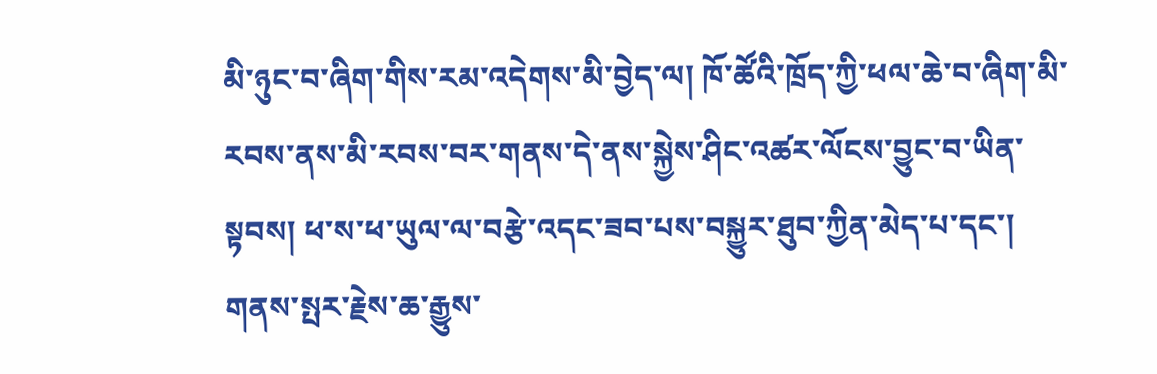མི་ཉུང་བ་ཞིག་གིས་རམ་འདེགས་མི་བྱེད་ལ། ཁོ་ཚོའི་ཁྲོད་ཀྱི་ཕལ་ཆེ་བ་ཞིག་མི་རབས་ནས་མི་རབས་བར་གནས་དེ་ནས་སྐྱེས་ཤིང་འཚར་ལོངས་བྱུང་བ་ཡིན་སྟབས། ཕ་ས་ཕ་ཡུལ་ལ་བརྩེ་འདང་ཟབ་པས་བསྐྱུར་ཐུབ་ཀྱིན་མེད་པ་དང་། གནས་སྤར་རྗེས་ཆ་རྒྱུས་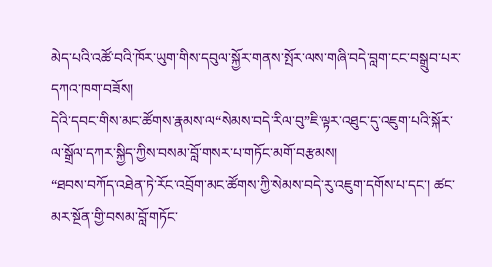མེད་པའི་འཚོ་བའི་ཁོར་ཡུག་གིས་དབུལ་སྐྱོར་གནས་སྤོར་ལས་གཞི་བདེ་བླག་ངང་བསྒྲུབ་པར་དཀའ་ཁག་བཟོས།
དེའི་དབང་གིས་མང་ཚོགས་རྣམས་ལ“སེམས་བདེ་རིལ་བུ”ཇི་ལྟར་འཐུང་དུ་འཇུག་པའི་སྐོར་ལ་སྒྲོལ་དཀར་སྐྱིད་ཀྱིས་བསམ་བློ་གསར་པ་གཏོང་མགོ་བརྩམས།
“ཐབས་བཀོད་འཐེན་ཏེ་རོང་འབྲོག་མང་ཚོགས་ཀྱི་སེམས་བདེ་རུ་འཇུག་དགོས་པ་དང་། ཚང་མར་སྔོན་གྱི་བསམ་བློ་གཏོང་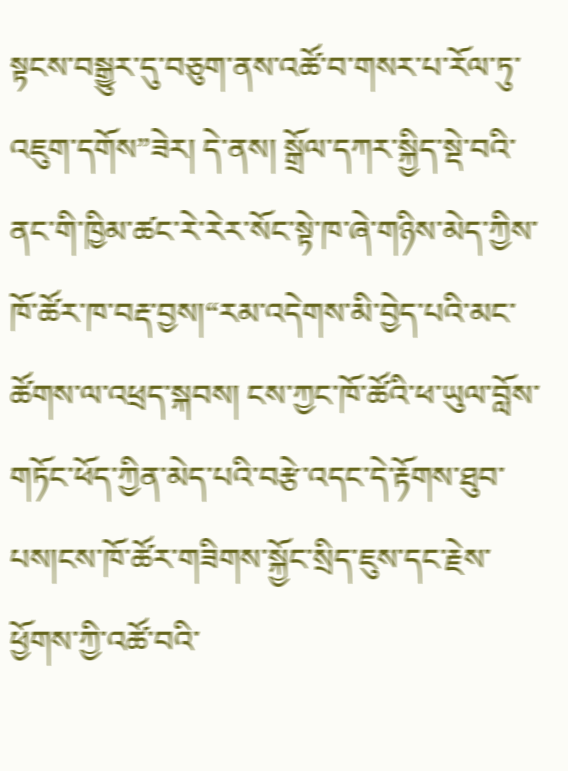སྟངས་བསྒྱུར་དུ་བཅུག་ནས་འཚོ་བ་གསར་པ་རོལ་ཏུ་འཇུག་དགོས”ཟེར། དེ་ནས། སྒྲོལ་དཀར་སྐྱིད་སྡེ་བའི་ནང་གི་ཁྱིམ་ཚང་རེ་རེར་སོང་སྟེ་ཁ་ཞེ་གཉིས་མེད་ཀྱིས་ཁོ་ཚོར་ཁ་བརྡ་བྱས།“རམ་འདེགས་མི་བྱེད་པའི་མང་ཚོགས་ལ་འཕྲད་སྐབས། ངས་ཀྱང་ཁོ་ཚོའི་ཕ་ཡུལ་བློས་གཏོང་ཕོད་ཀྱིན་མེད་པའི་བརྩེ་འདང་དེ་རྟོགས་ཐུབ་པས།ངས་ཁོ་ཚོར་གཟིགས་སྐྱོང་སྲིད་ཇུས་དང་རྗེས་ཕྱོགས་ཀྱི་འཚོ་བའི་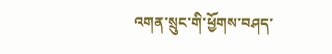འགན་སྲུང་གི་ཕྱོགས་བཤད་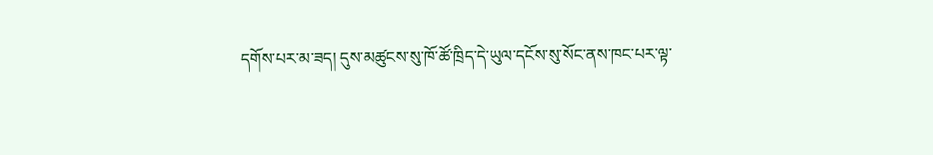དགོས་པར་མ་ཟད། དུས་མཚུངས་སུ་ཁོ་ཚོ་ཁྲིད་དེ་ཡུལ་དངོས་སུ་སོང་ནས་ཁང་པར་ལྟ་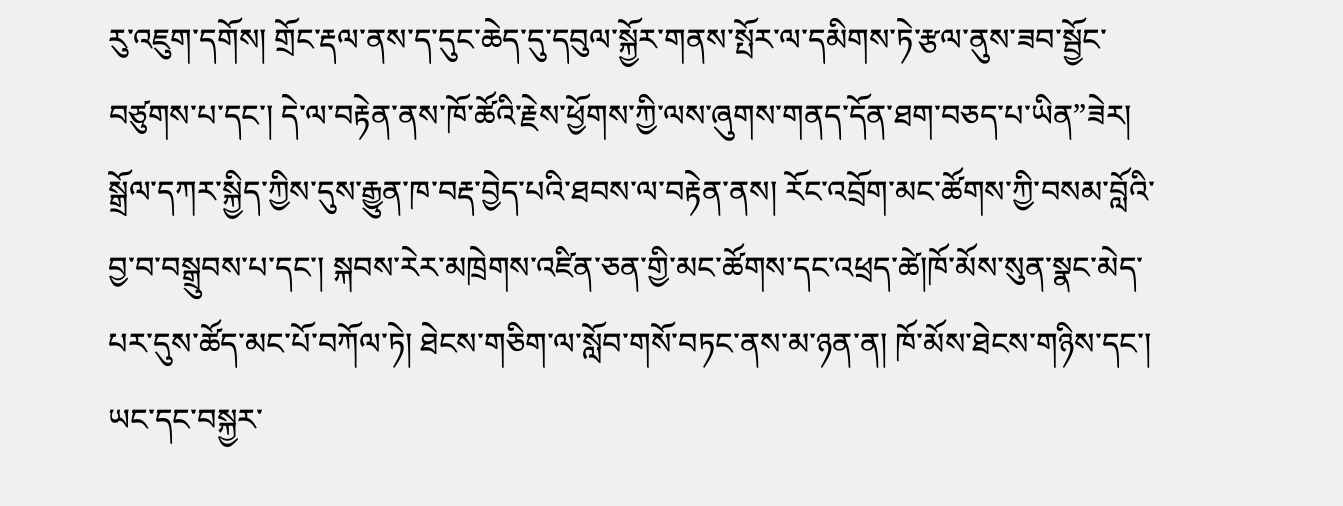རུ་འཇུག་དགོས། གྲོང་རྡལ་ནས་ད་དུང་ཆེད་དུ་དབུལ་སྐྱོར་གནས་སྤོར་ལ་དམིགས་ཏེ་རྩལ་ནུས་ཟབ་སྦྱོང་བཙུགས་པ་དང་། དེ་ལ་བརྟེན་ནས་ཁོ་ཚོའི་རྗེས་ཕྱོགས་ཀྱི་ལས་ཞུགས་གནད་དོན་ཐག་བཅད་པ་ཡིན”ཟེར།
སྒྲོལ་དཀར་སྐྱིད་ཀྱིས་དུས་རྒྱུན་ཁ་བརྡ་བྱེད་པའི་ཐབས་ལ་བརྟེན་ནས། རོང་འབྲོག་མང་ཚོགས་ཀྱི་བསམ་བློའི་བྱ་བ་བསྒྲུབས་པ་དང་། སྐབས་རེར་མཁྲེགས་འཛིན་ཅན་གྱི་མང་ཚོགས་དང་འཕྲད་ཚེ།ཁོ་མོས་སུན་སྣང་མེད་པར་དུས་ཚོད་མང་པོ་བཀོལ་ཏེ། ཐེངས་གཅིག་ལ་སློབ་གསོ་བཏང་ནས་མ་ཉན་ན། ཁོ་མོས་ཐེངས་གཉིས་དང་། ཡང་དང་བསྐྱར་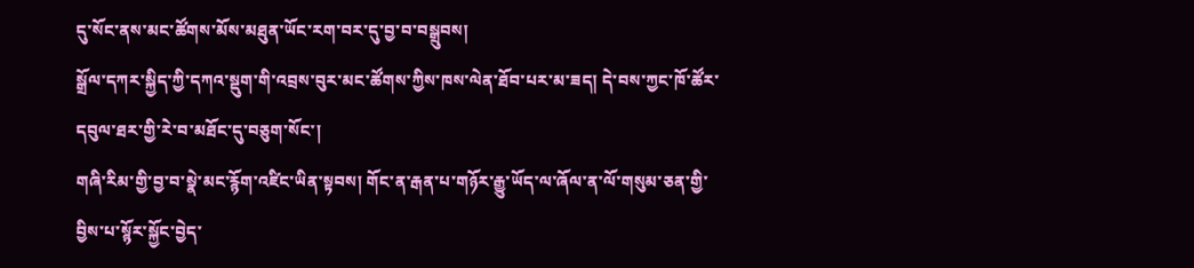དུ་སོང་ནས་མང་ཚོགས་མོས་མཐུན་ཡོང་རག་བར་དུ་བྱ་བ་བསྒྲུབས།
སྒྲོལ་དཀར་སྐྱིད་ཀྱི་དཀའ་སྡུག་གི་འབྲས་བུར་མང་ཚོགས་ཀྱིས་ཁས་ལེན་ཐོབ་པར་མ་ཟད། དེ་བས་ཀྱང་ཁོ་ཚོར་དབུལ་ཐར་གྱི་རེ་བ་མཐོང་དུ་བཅུག་སོང་།
གཞི་རིམ་གྱི་བྱ་བ་སྣེ་མང་རྙོག་འཛིང་ཡིན་སྟབས། གོང་ན་རྒན་པ་གཉོར་རྒྱུ་ཡོད་ལ་ཞོལ་ན་ལོ་གསུམ་ཅན་གྱི་བྱིས་པ་སྙོར་སྐྱོང་བྱེད་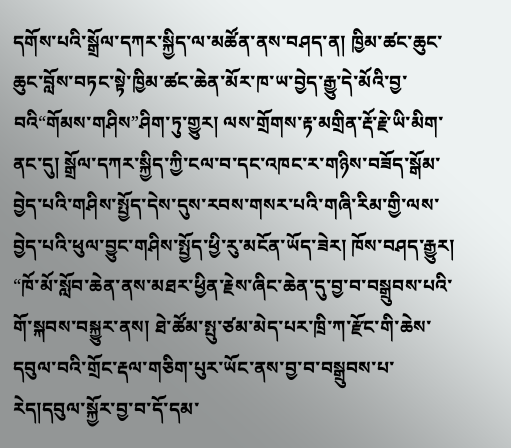དགོས་པའི་སྒྲོལ་དཀར་སྐྱིད་ལ་མཚོན་ནས་བཤད་ན། ཁྱིམ་ཚང་ཆུང་ཆུང་བློས་བཏང་སྟེ་ཁྱིམ་ཚང་ཆེན་མོར་ཁ་ཡ་བྱེད་རྒྱུ་དེ་མོའི་བྱ་བའི“གོམས་གཤིས”ཤིག་ཏུ་གྱུར། ལས་གྲོགས་རྟ་མགྲིན་རྡོ་རྗེ་ཡི་མིག་ནང་དུ། སྒྲོལ་དཀར་སྐྱིད་ཀྱི་ངལ་བ་དང་འཁང་ར་གཉིས་བཟོད་སྒོམ་བྱེད་པའི་གཤིས་སྤྱོད་དེས་དུས་རབས་གསར་པའི་གཞི་རིམ་གྱི་ལས་བྱེད་པའི་ཕུལ་བྱུང་གཤིས་སྤྱོད་ཕྱི་རུ་མངོན་ཡོད་ཟེར། ཁོས་བཤད་རྒྱུར། “ཁོ་མོ་སློབ་ཆེན་ནས་མཐར་ཕྱིན་རྗེས་ཞིང་ཆེན་དུ་བྱ་བ་བསྒྲུབས་པའི་གོ་སྐབས་བསྐྱུར་ནས། ཐེ་ཚོམ་སྤུ་ཙམ་མེད་པར་ཁྲི་ཀ་རྫོང་གི་ཆེས་དབུལ་བའི་གྲོང་རྡལ་གཅིག་པུར་ཡོང་ནས་བྱ་བ་བསྒྲུབས་པ་རེད།དབུལ་སྐྱོར་བྱ་བ་དོ་དམ་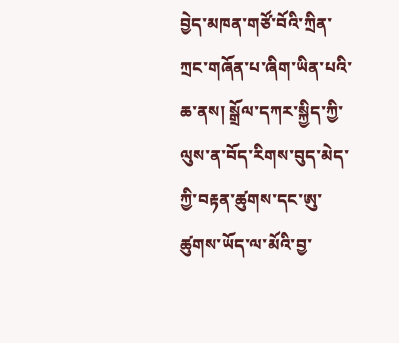བྱེད་མཁན་གཙོ་བོའི་ཀྲིན་ཀྲང་གཞོན་པ་ཞིག་ཡིན་པའི་ཆ་ནས། སྒྲོལ་དཀར་སྐྱིད་ཀྱི་ལུས་ན་བོད་རིགས་བུད་མེད་ཀྱི་བརྟན་ཚུགས་དང་ཨུ་ཚུགས་ཡོད་ལ་མོའི་བྱ་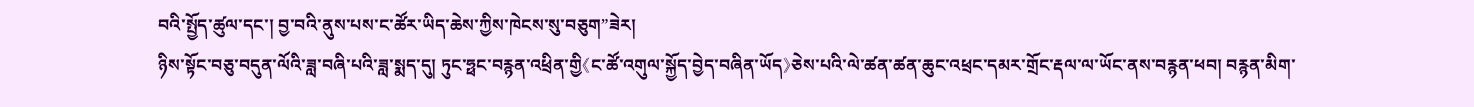བའི་སྤྱོད་ཚུལ་དང་། བྱ་བའི་ནུས་པས་ང་ཚོར་ཡིད་ཆེས་ཀྱིས་ཁེངས་སུ་བཅུག”ཟེར།
ཉིས་སྟོང་བཅུ་བདུན་ལོའི་ཟླ་བཞི་པའི་ཟླ་སྨད་དུ། ཏུང་ཧྥང་བརྙན་འཕྲིན་གྱི《ང་ཚོ་འགུལ་སྐྱོད་བྱེད་བཞིན་ཡོད》ཅེས་པའི་ལེ་ཚན་ཚན་ཆུང་འཕྲང་དམར་གྲོང་རྡལ་ལ་ཡོང་ནས་བརྙན་ཕབ། བརྙན་མིག་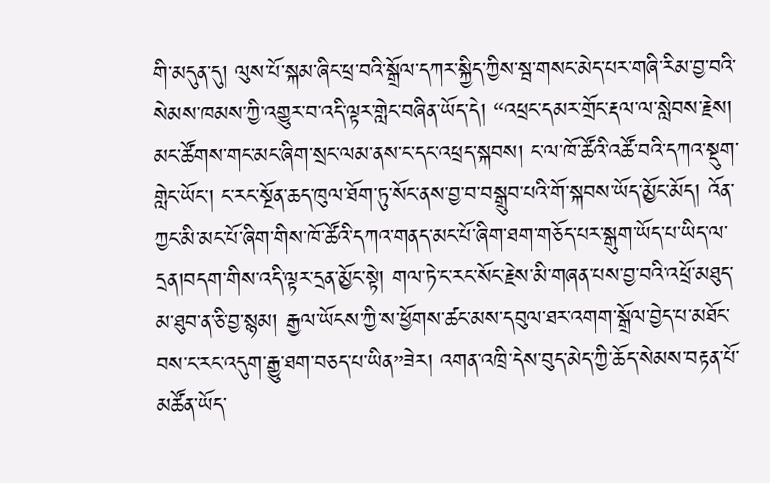གི་མདུན་དུ། ལུས་པོ་སྐམ་ཞིང་ཕྲ་བའི་སྒྲོལ་དཀར་སྐྱིད་ཀྱིས་སྦ་གསང་མེད་པར་གཞི་རིམ་བྱ་བའི་སེམས་ཁམས་ཀྱི་འགྱུར་བ་འདི་ལྟར་གླེང་བཞིན་ཡོད་དེ། “འཕྲང་དམར་གྲོང་རྡལ་ལ་སླེབས་རྗེས། མང་ཚོགས་གང་མང་ཞིག་སྲང་ལམ་ནས་ང་དང་འཕྲད་སྐབས། ང་ལ་ཁོ་ཚོའི་འཚོ་བའི་དཀའ་སྡུག་གླེང་ཡོང་། ང་རང་སྔོན་ཆད་ཁུལ་ཐོག་ཏུ་སོང་ནས་བྱ་བ་བསྒྲུབ་པའི་གོ་སྐབས་ཡོད་མྱོང་མོད། འོན་ཀྱང་མི་མང་པོ་ཞིག་གིས་ཁོ་ཚོའི་དཀའ་གནད་མང་པོ་ཞིག་ཐག་གཅོད་པར་སྒུག་ཡོད་པ་ཡིད་ལ་དྲན།བདག་གིས་འདི་ལྟར་དྲན་མྱོང་སྟེ། གལ་ཏེ་ང་རང་སོང་རྗེས་མི་གཞན་པས་བྱ་བའི་འཕྲོ་མཐུད་མ་ཐུབ་ན་ཅི་བྱ་སྙམ། རྒྱལ་ཡོངས་ཀྱི་ས་ཕྱོགས་ཚང་མས་དབུལ་ཐར་འགག་སྒྲོལ་བྱེད་པ་མཐོང་བས་ང་རང་འདུག་རྒྱུ་ཐག་བཅད་པ་ཡིན”ཟེར། འགན་འཁྲི་དེས་བུད་མེད་ཀྱི་ཆོད་སེམས་བརྟན་པོ་མཚོན་ཡོད་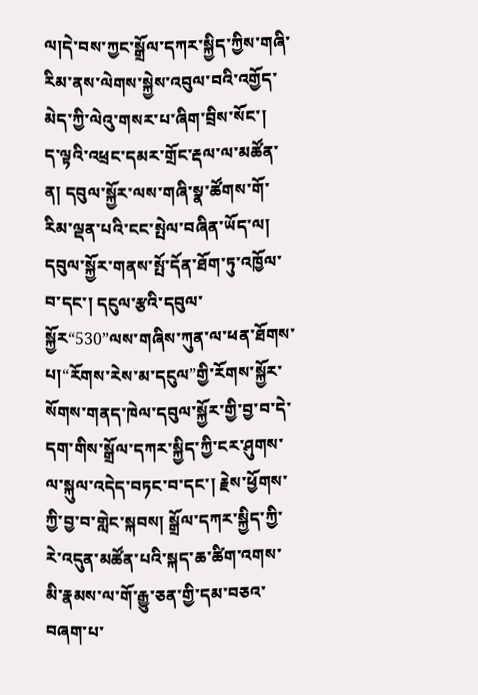ལ།དེ་བས་ཀྱང་སྒྲོལ་དཀར་སྐྱིད་ཀྱིས་གཞི་རིམ་ནས་ལེགས་སྐྱེས་འབུལ་བའི་འགྱོད་མེད་ཀྱི་ལེའུ་གསར་པ་ཞིག་བྲིས་སོང་།
ད་ལྟའི་འཕྲང་དམར་གྲོང་རྡལ་ལ་མཚོན་ན། དབུལ་སྐྱོར་ལས་གཞི་སྣ་ཚོགས་གོ་རིམ་ལྡན་པའི་ངང་སྤེལ་བཞིན་ཡོད་ལ། དབུལ་སྐྱོར་གནས་སྤོ་དོན་ཐོག་ཏུ་འཁྱོལ་བ་དང་། དངུལ་རྩའི་དབུལ་སྐྱོར“530”ལས་གཞིས་ཀུན་ལ་ཕན་ཐོགས་པ།“རོགས་རེས་མ་དངུལ”གྱི་རོགས་སྐྱོར་སོགས་གནད་ཁེལ་དབུལ་སྐྱོར་གྱི་བྱ་བ་དེ་དག་གིས་སྒྲོལ་དཀར་སྐྱིད་ཀྱི་ངར་ཤུགས་ལ་སྐུལ་འདེད་བཏང་བ་དང་། རྗེས་ཕྱོགས་ཀྱི་བྱ་བ་གླེང་སྐབས། སྒྲོལ་དཀར་སྐྱིད་ཀྱི་རེ་འདུན་མཚོན་པའི་སྐད་ཆ་ཚིག་འགས་མི་རྣམས་ལ་གོ་རྒྱུ་ཅན་གྱི་དམ་བཅའ་བཞག་པ་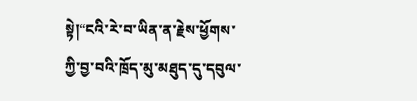སྟེ།“ངའི་རེ་བ་ཡིན་ན་རྗེས་ཕྱོགས་ཀྱི་བྱ་བའི་ཁྲོད་མུ་མཐུད་དུ་དབུལ་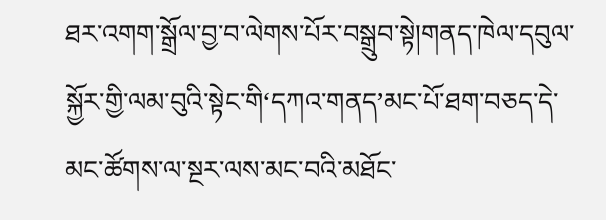ཐར་འགག་སྒྲོལ་བྱ་བ་ལེགས་པོར་བསྒྲུབ་སྟེ།གནད་ཁེལ་དབུལ་སྐྱོར་གྱི་ལམ་བུའི་སྟེང་གི‘དཀའ་གནད’མང་པོ་ཐག་བཅད་དེ་མང་ཚོགས་ལ་སྔར་ལས་མང་བའི་མཐོང་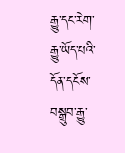རྒྱུ་དང་རེག་རྒྱུ་ཡོད་པའི་དོན་དངོས་བསྒྲུབ་རྒྱུ་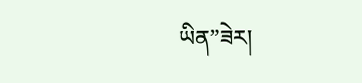ཡིན”ཟེར།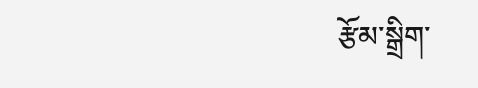རྩོམ་སྒྲིག་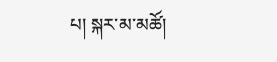པ། སྐར་མ་མཚོ།